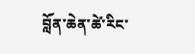བློན་ཆེན་ཚེ་རིང་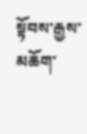སྟོབས་རྒྱས་མཆོག་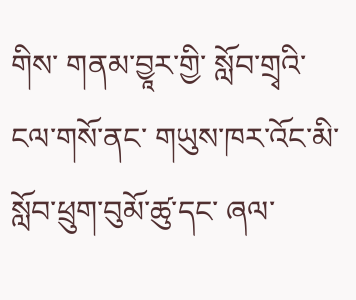གིས་ གནམ་བྱཱར་གྱི་ སློབ་གྲྭའི་ངལ་གསོ་ནང་ གཡུས་ཁར་འོང་མི་ སློབ་ཕྲུག་བུམོ་ཚུ་དང་ ཞལ་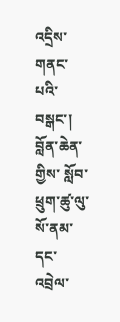འདྲིས་གནང་པའི་བསྒང་།
བློན་ཆེན་གྱིས་ སློབ་ཕྲུག་ཚུ་ལུ་ སོ་ནམ་དང་འབྲེལ་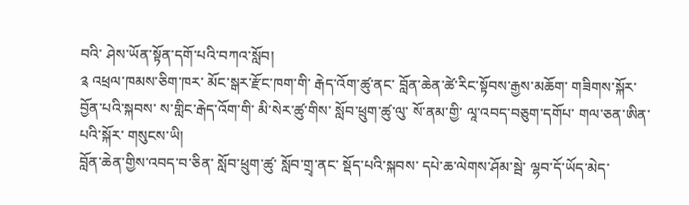བའི་ ཤེས་ཡོན་སྟོན་དགོ་པའི་བཀའ་སློབ།
༉ འཕྲལ་ཁམས་ཅིག་ཁར་ མོང་སྒར་རྫོང་ཁག་གི་ རྒེད་འོག་ཚུ་ནང་ བློན་ཆེན་ཚེ་རིང་སྟོབས་རྒྱས་མཆོག་ གཟིགས་སྐོར་བྱོན་པའི་སྐབས་ ས་གླིང་རྒེད་འོག་གི་ མི་སེར་ཚུ་གིས་ སློབ་ཕྲུག་ཚུ་ལུ་ སོ་ནམ་གྱི་ ལཱ་འབད་བཅུག་དགོཔ་ གལ་ཅན་ཨིན་པའི་སྐོར་ གསུངས་ཡི།
བློན་ཆེན་གྱིས་འབད་བ་ཅིན་ སློབ་ཕྲུག་ཚུ་ སློབ་གྲྭ་ནང་ སྡོད་པའི་སྐབས་ དཔེ་ཆ་ལེགས་ཤོམ་སྦེ་ ལྷབ་དོ་ཡོད་མེད་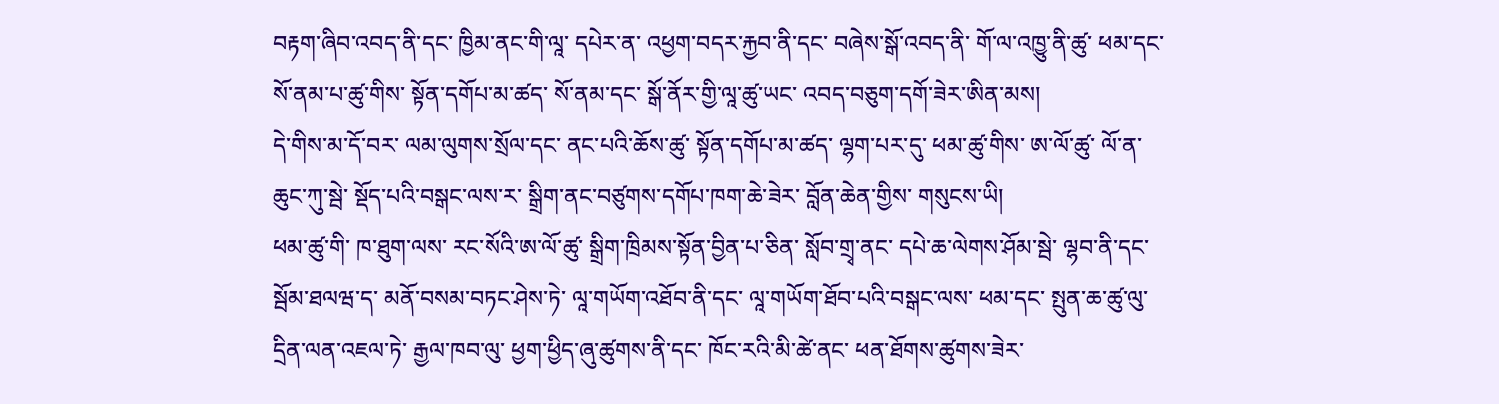བརྟག་ཞིབ་འབད་ནི་དང་ ཁྱིམ་ནང་གི་ལཱ་ དཔེར་ན་ འཕྱག་བདར་རྐྱབ་ནི་དང་ བཞེས་སྒོ་འབད་ནི་ གོ་ལ་འཁྱུ་ནི་ཚུ་ ཕམ་དང་སོ་ནམ་པ་ཚུ་གིས་ སྟོན་དགོཔ་མ་ཚད་ སོ་ནམ་དང་ སྒོ་ནོར་གྱི་ལཱ་ཚུ་ཡང་ འབད་བཅུག་དགོ་ཟེར་ཨིན་མས།
དེ་གིས་མ་དོ་བར་ ལམ་ལུགས་སྲོལ་དང་ ནང་པའི་ཆོས་ཚུ་ སྟོན་དགོཔ་མ་ཚད་ ལྷག་པར་དུ་ ཕམ་ཚུ་གིས་ ཨ་ལོ་ཚུ་ ལོ་ན་ཆུང་ཀུ་སྦེ་ སྡོད་པའི་བསྒང་ལས་ར་ སྒྲིག་ནང་བཙུགས་དགོཔ་ཁག་ཆེ་ཟེར་ བློན་ཆེན་གྱིས་ གསུངས་ཡི།
ཕམ་ཚུ་གི་ ཁ་ཐུག་ལས་ རང་སོའི་ཨ་ལོ་ཚུ་ སྒྲིག་ཁྲིམས་སྟོན་བྱིན་པ་ཅིན་ སློབ་གྲྭ་ནང་ དཔེ་ཆ་ལེགས་ཤོམ་སྦེ་ ལྷབ་ནི་དང་ སྦོམ་ཐལཝ་ད་ མནོ་བསམ་བཏང་ཤེས་ཏེ་ ལཱ་གཡོག་འཐོབ་ནི་དང་ ལཱ་གཡོག་ཐོབ་པའི་བསྒང་ལས་ ཕམ་དང་ སྤུན་ཆ་ཚུ་ལུ་ དྲིན་ལན་འཇལ་ཏེ་ རྒྱལ་ཁབ་ལུ་ ཕྱག་ཕྱིད་ཞུ་ཚུགས་ནི་དང་ ཁོང་རའི་མི་ཚེ་ནང་ ཕན་ཐོགས་ཚུགས་ཟེར་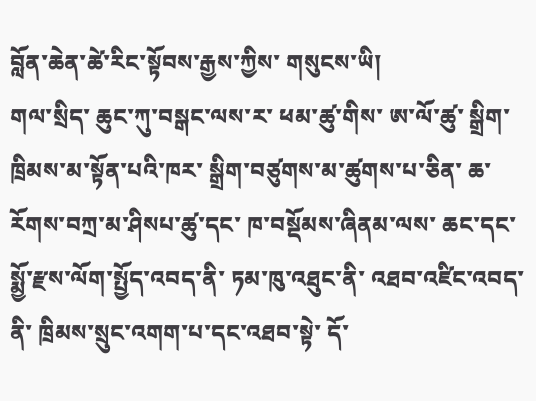བློན་ཆེན་ཚེ་རིང་སྟོབས་རྒྱས་ཀྱིས་ གསུངས་ཡི།
གལ་སྲིད་ ཆུང་ཀུ་བསྒང་ལས་ར་ ཕམ་ཚུ་གིས་ ཨ་ལོ་ཚུ་ སྒྲིག་ཁྲིམས་མ་སྟོན་པའི་ཁར་ སྒྲིག་བཙུགས་མ་ཚུགས་པ་ཅིན་ ཆ་རོགས་བཀྲ་མ་ཤིསཔ་ཚུ་དང་ ཁ་བསྡོམས་ཞིནམ་ལས་ ཆང་དང་ སྨྱོ་རྫས་ལོག་སྤྱོད་འབད་ནི་ ཏམ་ཁུ་འཐུང་ནི་ འཐབ་འཛིང་འབད་ནི་ ཁྲིམས་སྲུང་འགག་པ་དང་འཐབ་སྟེ་ དོ་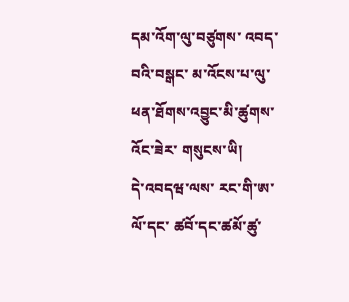དམ་འོག་ལུ་བཙུགས་ འབད་བའི་བསྒང་ མ་འོངས་པ་ལུ་ ཕན་ཐོགས་འབྱུང་མི་ཚུགས་འོང་ཟེར་ གསུངས་ཡི།
དེ་འབདཝ་ལས་ རང་གི་ཨ་ལོ་དང་ ཚབོ་དང་ཚམོ་ཚུ་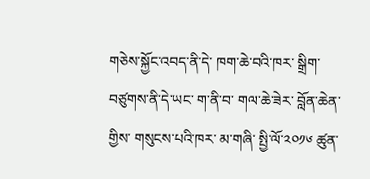གཅེས་སྐྱོང་འབད་ནི་དེ་ ཁག་ཆེ་བའི་ཁར་ སྒྲིག་བཙུགས་ནི་དེ་ཡང་ ག་ནི་བ་ གལ་ཆེ་ཟེར་ བློན་ཆེན་གྱིས་ གསུངས་པའི་ཁར་ མ་གཞི་ སྤྱི་ལོ་༢༠༡༦ ཚུན་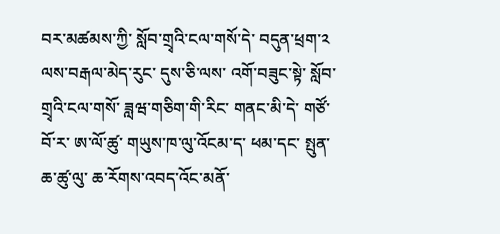བར་མཚམས་ཀྱི་ སློབ་གྲྭའི་ངལ་གསོ་དེ་ བདུན་ཕྲག་༢ ལས་བརྒལ་མེད་རུང་ དུས་ཅི་ལས་ འགོ་བཟུང་སྟེ་ སློབ་གྲྭའི་ངལ་གསོ་ ཟླཝ་གཅིག་གི་རིང་ གནང་མི་དེ་ གཙོ་བོ་ར་ ཨ་ལོ་ཚུ་ གཡུས་ཁ་ལུ་འོངམ་ད་ ཕམ་དང་ སྤུན་ཆ་ཚུ་ལུ་ ཆ་རོགས་འབད་འོང་མནོ་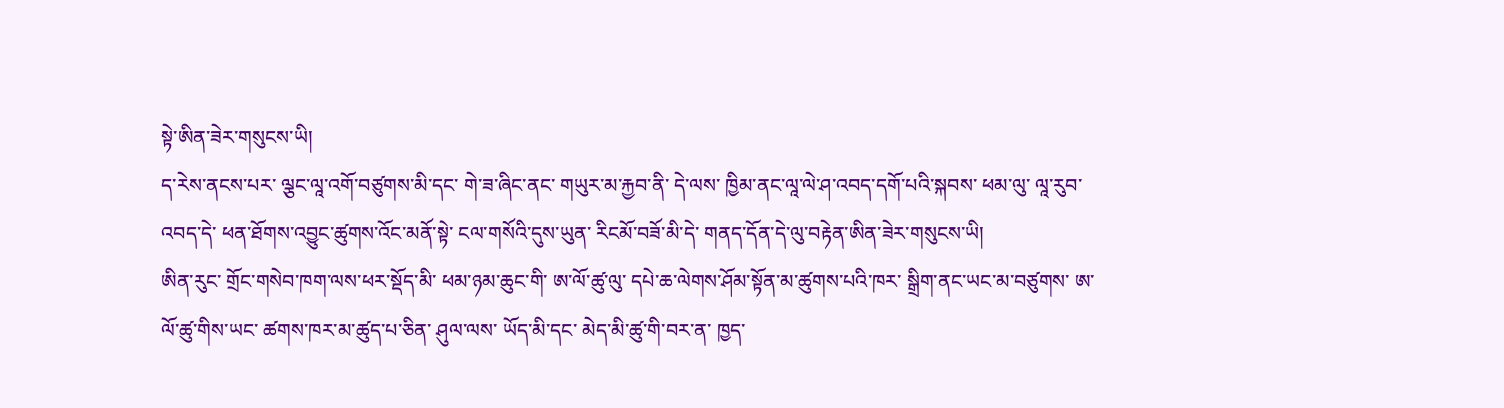སྟེ་ཨིན་ཟེར་གསུངས་ཡི།
ད་རེས་ནངས་པར་ ལྕང་ལཱ་འགོ་བཙུགས་མི་དང་ གེ་ཟ་ཞིང་ནང་ གཡུར་མ་རྐྱབ་ནི་ དེ་ལས་ ཁྱིམ་ནང་ལཱ་ལེ་ཤ་འབད་དགོ་པའི་སྐབས་ ཕམ་ལུ་ ལཱ་རུབ་འབད་དེ་ ཕན་ཐོགས་འབྱུང་ཚུགས་འོང་མནོ་སྟེ་ ངལ་གསོའི་དུས་ཡུན་ རིངམོ་བཟོ་མི་དེ་ གནད་དོན་དེ་ལུ་བརྟེན་ཨིན་ཟེར་གསུངས་ཡི།
ཨིན་རུང་ གྲོང་གསེབ་ཁག་ལས་ཕར་སྡོད་མི་ ཕམ་ཉམ་ཆུང་གི་ ཨ་ལོ་ཚུ་ལུ་ དཔེ་ཆ་ལེགས་ཤོམ་སྟོན་མ་ཚུགས་པའི་ཁར་ སྒྲིག་ནང་ཡང་མ་བཙུགས་ ཨ་ལོ་ཚུ་གིས་ཡང་ ཚགས་ཁར་མ་ཚུད་པ་ཅིན་ ཤུལ་ལས་ ཡོད་མི་དང་ མེད་མི་ཚུ་གི་བར་ན་ ཁྱད་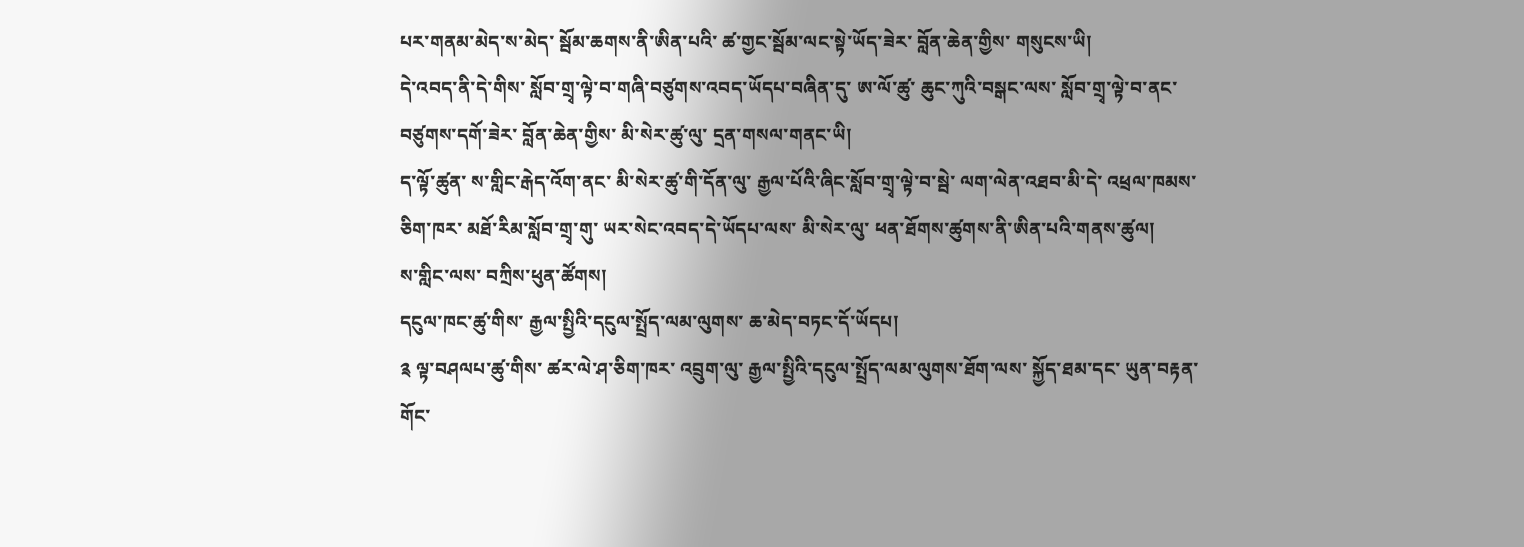པར་གནམ་མེད་ས་མེད་ སྦོམ་ཆགས་ནི་ཨིན་པའི་ ཚ་གྱང་སྦོམ་ལང་སྟེ་ཡོད་ཟེར་ བློན་ཆེན་གྱིས་ གསུངས་ཡི།
དེ་འབད་ནི་དེ་གིས་ སློབ་གྲྭ་ལྟེ་བ་གཞི་བཙུགས་འབད་ཡོདཔ་བཞིན་དུ་ ཨ་ལོ་ཚུ་ ཆུང་ཀུའི་བསྒང་ལས་ སློབ་གྲྭ་ལྟེ་བ་ནང་ བཙུགས་དགོ་ཟེར་ བློན་ཆེན་གྱིས་ མི་སེར་ཚུ་ལུ་ དྲན་གསལ་གནང་ཡི།
ད་ལྟོ་ཚུན་ ས་གླིང་རྒེད་འོག་ནང་ མི་སེར་ཚུ་གི་དོན་ལུ་ རྒྱལ་པོའི་ཞིང་སློབ་གྲྭ་ལྟེ་བ་སྦེ་ ལག་ལེན་འཐབ་མི་དེ་ འཕྲལ་ཁམས་ཅིག་ཁར་ མཐོ་རིམ་སློབ་གྲྭ་གུ་ ཡར་སེང་འབད་དེ་ཡོདཔ་ལས་ མི་སེར་ལུ་ ཕན་ཐོགས་ཚུགས་ནི་ཨིན་པའི་གནས་ཚུལ།
ས་གླིང་ལས་ བཀྲིས་ཕུན་ཚོགས།
དངུལ་ཁང་ཚུ་གིས་ རྒྱལ་སྤྱིའི་དངུལ་སྤྲོད་ལམ་ལུགས་ ཆ་མེད་བཏང་དོ་ཡོདཔ།
༉ ལྟ་བཤལཔ་ཚུ་གིས་ ཚར་ལེ་ཤ་ཅིག་ཁར་ འབྲུག་ལུ་ རྒྱལ་སྤྱིའི་དངུལ་སྤྲོད་ལམ་ལུགས་ཐོག་ལས་ སྐྱོད་ཐམ་དང་ ཡུན་བརྟན་གོང་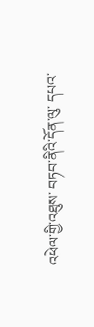འཕེལ་གྱི་འཐུས་ བཏབ་ནིའི་དོན་ལུ་ དཔའ་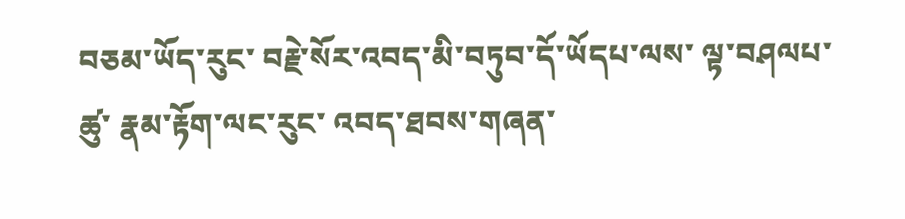བཅམ་ཡོད་རུང་ བརྗེ་སོར་འབད་མི་བཏུབ་དོ་ཡོདཔ་ལས་ ལྟ་བཤལཔ་ཚུ་ རྣམ་རྟོག་ལང་རུང་ འབད་ཐབས་གཞན་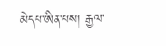མེདཔ་ཨིན་པས། རྒྱལ་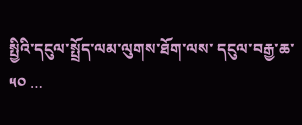སྤྱིའི་དངུལ་སྤྲོད་ལམ་ལུགས་ཐོག་ལས་ དངུལ་བརྒྱ་ཆ་༥༠ …